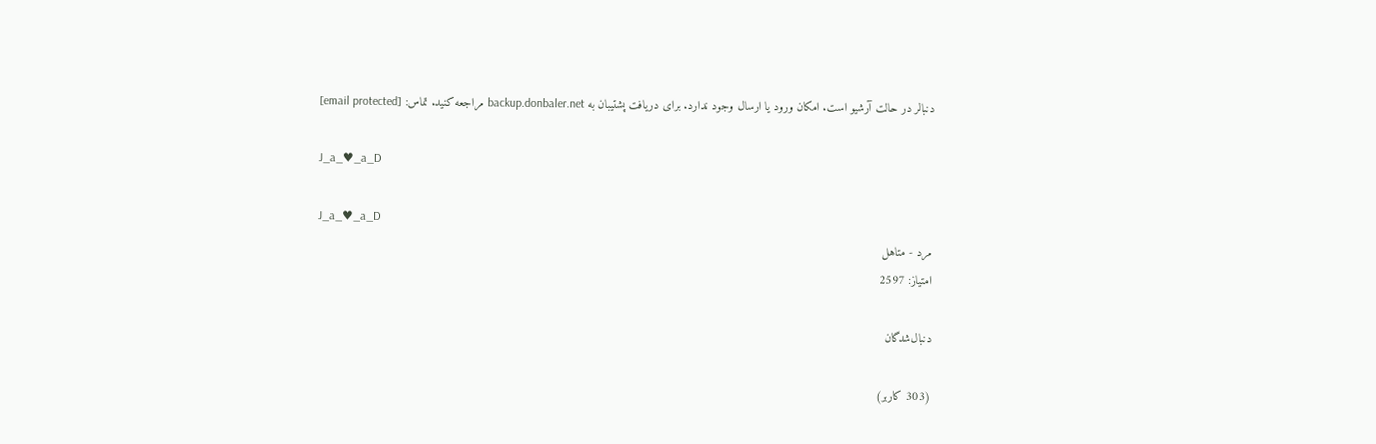دنبالر در حالت آرشیو است. امکان ورود یا ارسال وجود ندارد. برای دریافت پشتیبان به backup.donbaler.net مراجعه کنید. تماس: [email protected]

J_a_♥_a_D

J_a_♥_a_D
مرد - متاهل
امتیاز: 2597

دنبال‌شدگان

(303 کاربر)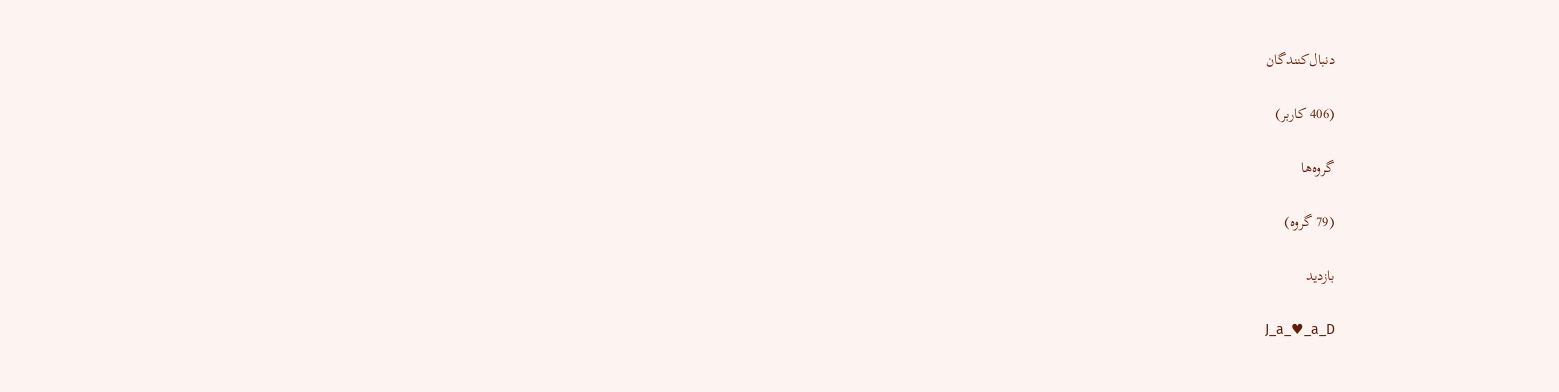دنبال‌کنندگان

(406 کاربر)

گروه‌ها

(79 گروه)

بازدید

J_a_♥_a_D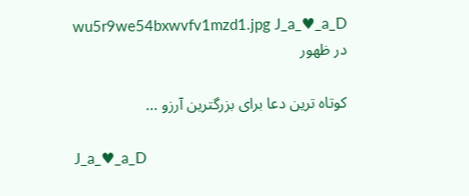wu5r9we54bxwvfv1mzd1.jpg J_a_♥_a_D
در ظهور

کوتاه ترین دعا برای بزرگترین آرزو ...

J_a_♥_a_D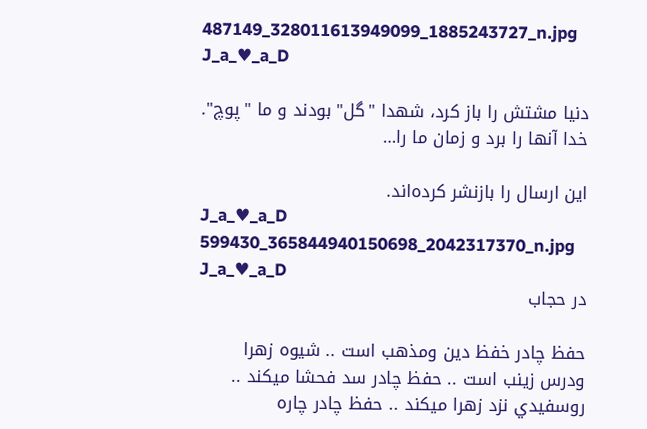487149_328011613949099_1885243727_n.jpg J_a_♥_a_D

دنیا مشتش را باز کرد، شهدا "گل" بودند و ما "پوچ". خدا آنها را برد و زمان ما را…

این ارسال را بازنشر کرده‌اند.
J_a_♥_a_D
599430_365844940150698_2042317370_n.jpg J_a_♥_a_D
در حجاب

حفظ چادر خفظ دين ومذهب است .. شيوه زهرا ودرس زينب است .. حفظ چادر سد فحشا ميكند .. روسفيدي نزد زهرا ميكند .. حفظ چادر چاره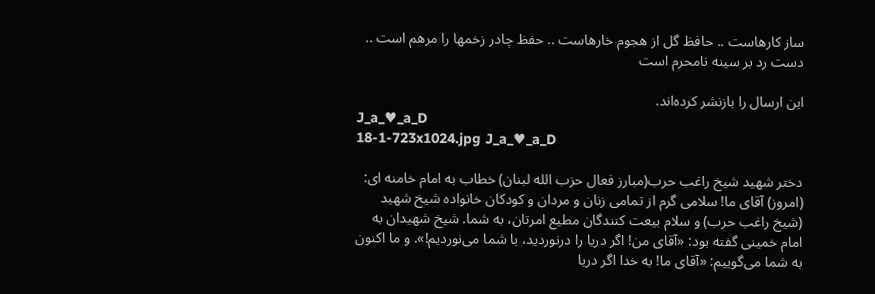ساز كارهاست .. حافظ گل از هجوم خارهاست .. حفظ چادر زخمها را مرهم است .. دست رد بر سينه نامحرم است

این ارسال را بازنشر کرده‌اند.
J_a_♥_a_D
18-1-723x1024.jpg J_a_♥_a_D

دختر شهید شیخ راغب حرب(مبارز فعال حزب الله لبنان) خطاب به امام خامنه ای: (امروز) آقای ما! سلامی گرم از تمامی زنان و مردان و کودکان خانواده شیخ شهید (شیخ راغب حرب) و سلام بیعت کنندگان مطیع امرتان، به شما. شیخ شهیدان به امام خمینی گفته بود: «آقای من! اگر دریا را درنوردید، با شما می‌نوردیم!». و ما اکنون به شما می‌گوییم: «آقای ما! به خدا اگر دریا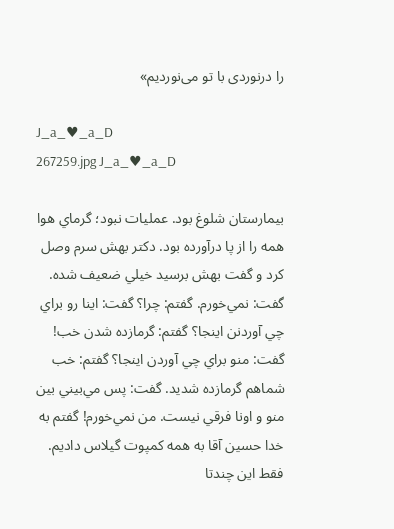را درنوردی با تو می‌نوردیم»

J_a_♥_a_D
267259.jpg J_a_♥_a_D

بيمارستان شلوغ بود. عمليات نبود؛ گرماي هوا همه را از پا درآورده بود. دكتر بهش سرم وصل كرد و گفت بهش برسيد خيلي ضعيف شده. گفت: نمي‌خورم. گفتم: چرا؟ گفت: اينا رو براي چي آوردنن اينجا؟ گفتم: گرمازده شدن خب! گفت: منو براي چي آوردن اينجا؟ گفتم: خب شماهم گرمازده شديد. گفت: پس مي‌بيني بين منو و اونا فرقي نيست. من نمي‌خورم! گفتم به خدا حسين آقا به همه كمپوت گيلاس داديم. فقط اين چندتا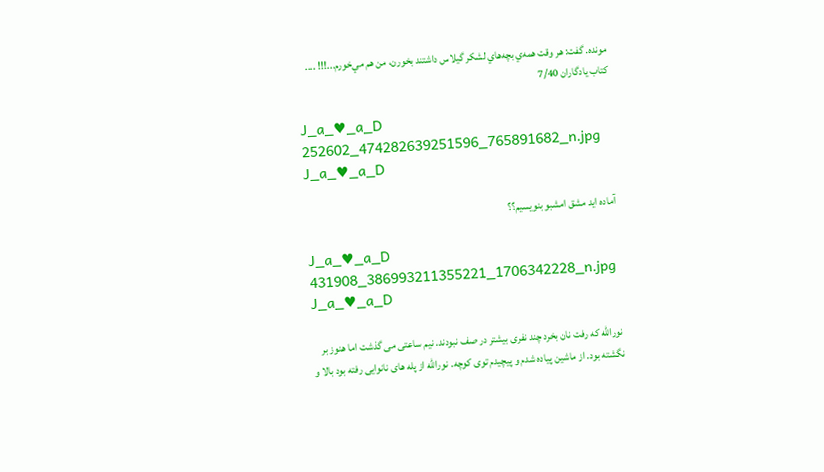مونده. گفت: هر وقت همه‌ي بچه‌هاي لشكر گيلاس داشتند بخورن، من هم مي‌خورم...!!! .... كتاب يادگاران 7/40

J_a_♥_a_D
252602_474282639251596_765891682_n.jpg J_a_♥_a_D

آماده اید مشق امشبو بنویسیم؟؟

J_a_♥_a_D
431908_386993211355221_1706342228_n.jpg J_a_♥_a_D

نورالله که رفت نان بخرد چند نفری بیشتر در صف نبودند. نیم ساعتی می گذشت اما هنوز بر نگشته بود. از ماشین پیاده شدم و پیچیدم توی کوچه. نورالله از پله های نانوایی رفته بود بالا و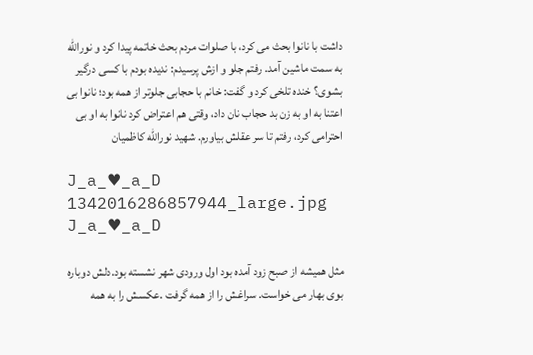داشت با نانوا بحث می کرد، با صلوات مردم بحث خاتمه پیدا کرد و نورالله به سمت ماشین آمد. رفتم جلو و ازش پرسیدم: ندیده بودم با کسی درگیر بشوی؟ خنده تلخی کرد و گفت: خانم با حجابی جلوتر از همه بود؛ نانوا بی اعتنا به او به زن بد حجاب نان داد، وقتی هم اعتراض کرد نانوا به او بی احترامی کرد، رفتم تا سر عقلش بیاورم. شهید نورالله کاظمیان

J_a_♥_a_D
1342016286857944_large.jpg J_a_♥_a_D

مثل همیشه از صبح زود آمده بود اول ورودی شهر نشسته بود.دلش دوباره بوی بهار می خواست. سراغش را از همه گرفت .عکسش را به همه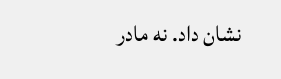نشان داد. نه مادر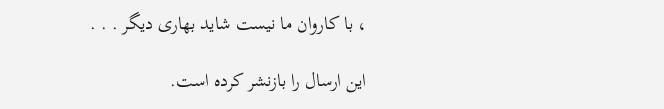، با کاروان ما نیست شاید بهاری دیگر . . .

این ارسال را بازنشر کرده است.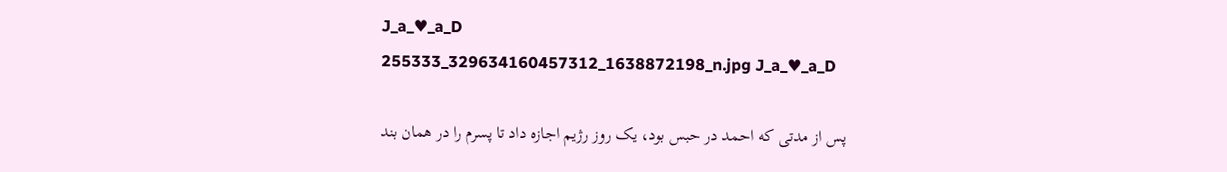J_a_♥_a_D
255333_329634160457312_1638872198_n.jpg J_a_♥_a_D

پس از مدتی که احمد در حبس بود، یک روز رژیم اجازه داد تا پسرم را در همان بند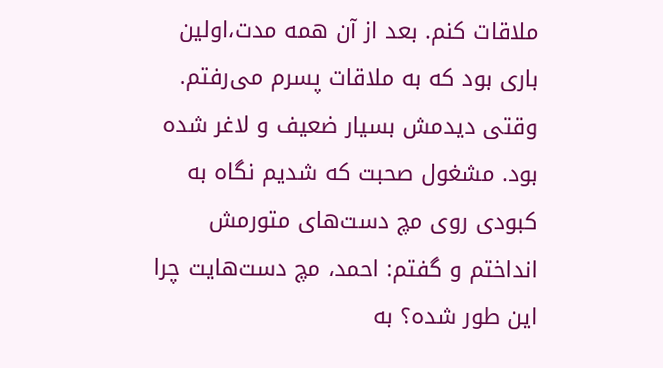ملاقات کنم. بعد از آن همه مدت،اولین باری بود که به ملاقات پسرم می‌رفتم. وقتی دیدمش بسیار ضعیف و لاغر شده بود. مشغول صحبت که شدیم نگاه به کبودی روی مچ دست‌های متورمش انداختم و گفتم: احمد، مچ دست‌هایت چرا این طور شده؟ به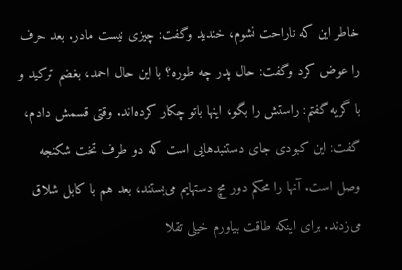خاطر این که ناراحت نشوم، خندید وگفت: چیزی نیست مادر. بعد حرف را عوض کرد وگفت: حال پدر چه طوره؟ با این حال احمد، بغضم ترکید و با گریه گفتم: راستش را بگو، اینها باتو چکار کرده‌اند. وقتی قسمش دادم، گفت: این کبودی جای دستنبدهایی است که دو طرف تخت شکنجه وصل است. آنها را محکم دور مچ دستهایم می‌بستند، بعد هم با کابل شلاق می‌زدند. برای اینکه طاقت بیاورم خیلی تقلا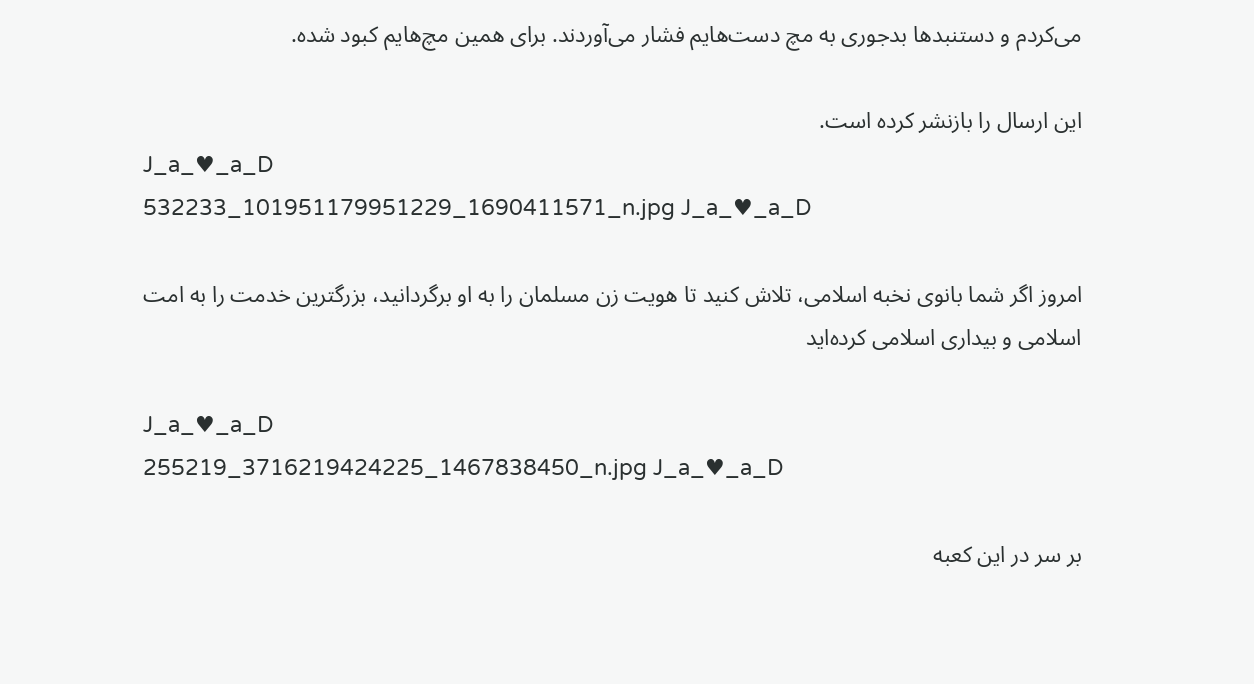می‌کردم و دستنبدها بدجوری به مچ دست‌هایم فشار می‌آوردند. برای همین مچ‌هایم کبود شده.

این ارسال را بازنشر کرده است.
J_a_♥_a_D
532233_101951179951229_1690411571_n.jpg J_a_♥_a_D

امروز اگر شما بانوی نخبه اسلامی، تلاش کنید تا هویت زن مسلمان را به او برگردانید، بزرگترین خدمت را به امت اسلامی و بیداری اسلامی کرده‌اید

J_a_♥_a_D
255219_3716219424225_1467838450_n.jpg J_a_♥_a_D

بر سر در این کعبه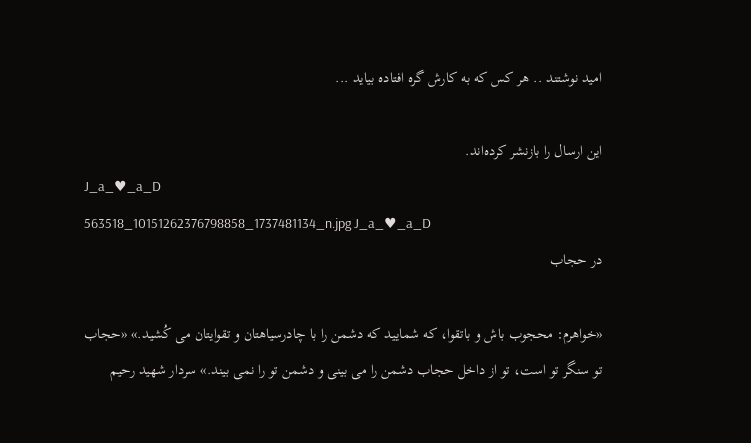امید نوشتند .. هر کس که به کارش گره افتاده بیاید ...

این ارسال را بازنشر کرده‌اند.
J_a_♥_a_D
563518_10151262376798858_1737481134_n.jpg J_a_♥_a_D
در حجاب

«خواهرم: محجوب باش و باتقوا، که شمایید که دشمن را با چادرسیاهتان و تقوایتان می کُشید.» «حجاب تو سنگر تو است، تو از داخل حجاب دشمن را می بینی و دشمن تو را نمی بیند.» سردار شهید رحیم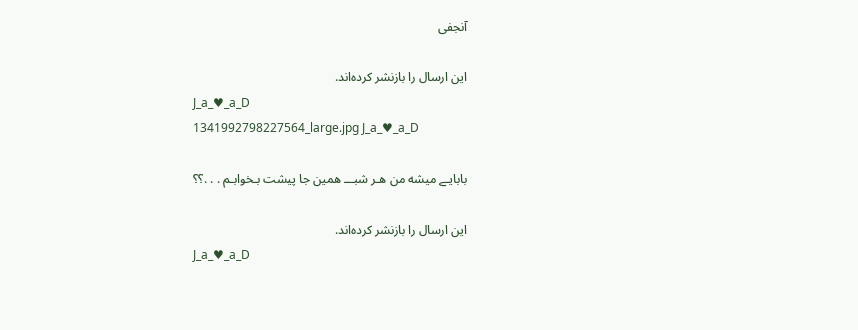آنجفی

این ارسال را بازنشر کرده‌اند.
J_a_♥_a_D
1341992798227564_large.jpg J_a_♥_a_D

بابایـے میشه من هـر شبـــ همین جا پیشت بـخوابـم . . .؟؟

این ارسال را بازنشر کرده‌اند.
J_a_♥_a_D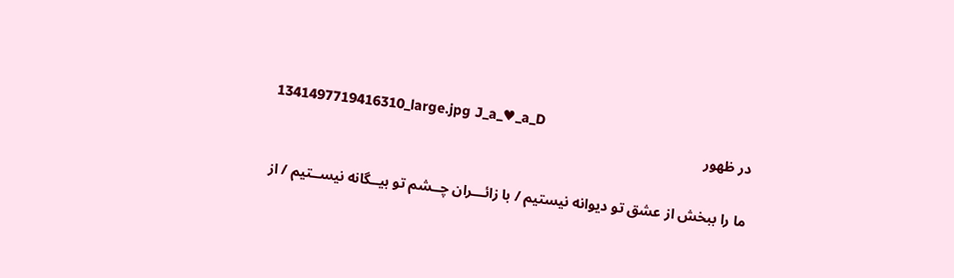1341497719416310_large.jpg J_a_♥_a_D
در ظهور

ما را ببخش از عشق تو دیوانه نیستیم / با زائـــران چــشم تو بیــگانه نیســتیم / از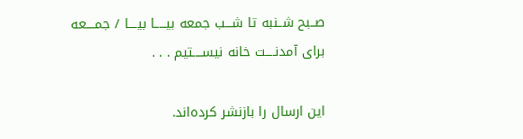صــبح شــنبه تا شـــب جمعه بیـــــا بیــــا / جمــــعه برای آمدنــــت خانه نیســــتیم . . .

این ارسال را بازنشر کرده‌اند.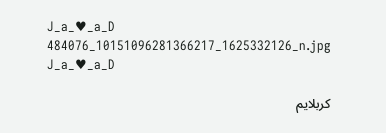J_a_♥_a_D
484076_10151096281366217_1625332126_n.jpg J_a_♥_a_D

کربلایم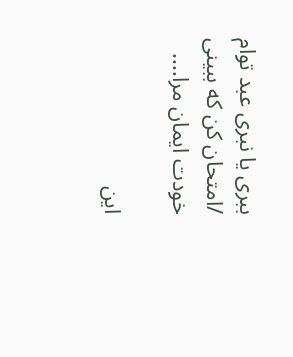ببری یا نبری عبد توام /امتحان کن که ببینی خودت ایمان مرا....

این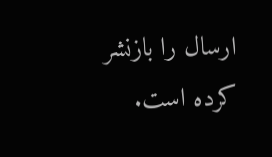ارسال را بازنشر کرده است.